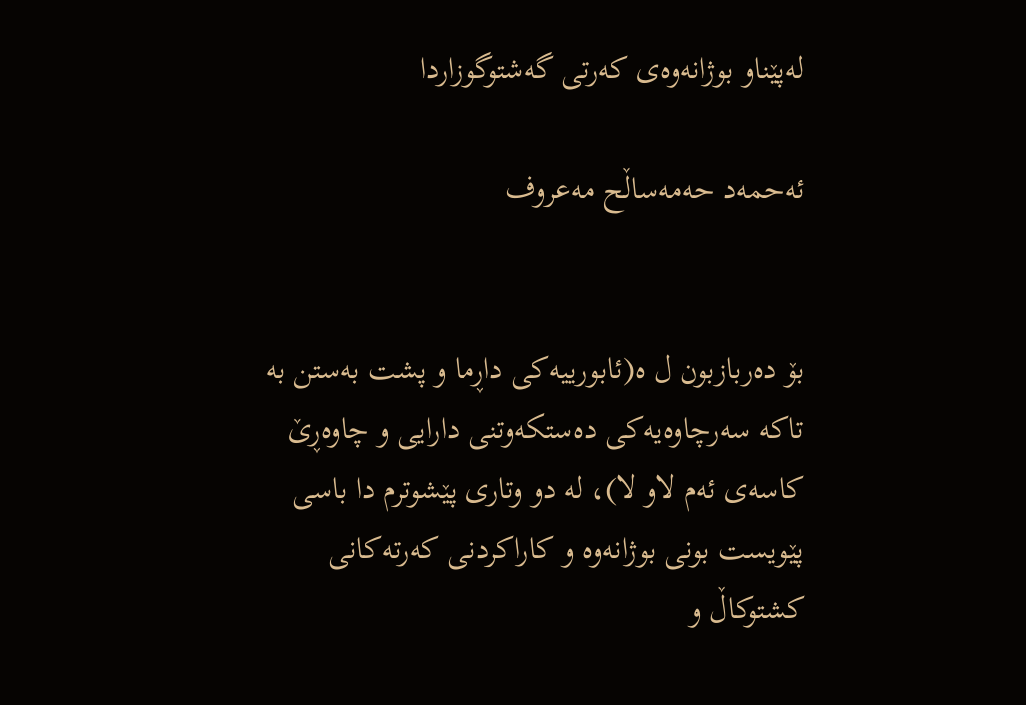له‌پێناو بوژانه‌وه‌ی‌ كه‌رتی‌ گه‌شتوگوزاردا

ئه‌حمه‌د حه‌مه‌ساڵح مه‌عروف


بۆ ده‌ربازبون ل ه‌(ئابورییه‌كی‌ داڕما و پشت به‌ستن به‌ تاكه‌ سه‌رچاوه‌یه‌كی‌ ده‌ستكه‌وتنی‌ دارایی‌ و چاوه‌ڕێ‌ كاسه‌ی‌ ئه‌م لاو لا)، له‌ دو وتاری‌ پێشوترم دا باسی‌ پێویست بونی‌ بوژانه‌وه‌ و كاراكردنی‌ كه‌رته‌كانی‌ كشتوكاڵ و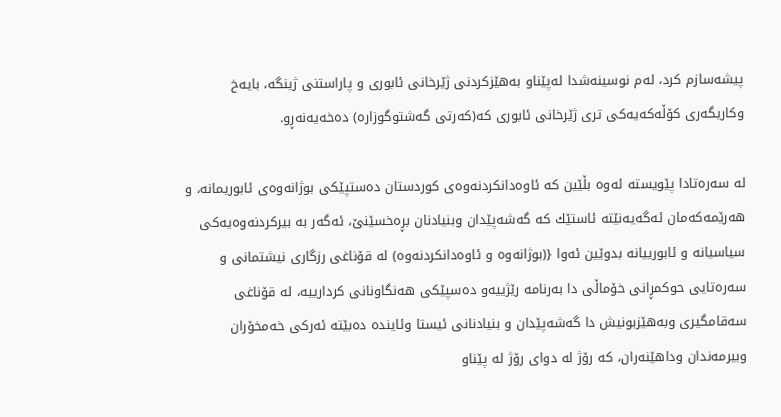پیشه‌سازم كرد، له‌م نوسینه‌شدا له‌پێناو به‌هێزكردنی‌ ژێرخانی‌ ئابوری‌ و پاراستنی‌ ژینگه‌، بایه‌خ وكاریگه‌ری‌ كۆڵه‌كه‌یه‌كی‌ تری‌ ژێرخانی‌ ئابوری‌ كه‌(كه‌رتی‌ گه‌شتوگوزاره‌) ده‌خه‌یه‌نه‌ڕو.

له‌ سه‌ره‌تادا پێویسته‌ ئه‌وه‌ بڵێین كه‌ ئاوه‌دانكردنه‌وه‌ی‌ كوردستان ده‌ستپێكی‌ بوژانه‌وه‌ی‌ ئابوریمانه‌، و هه‌رێمه‌كه‌مان ئه‌گه‌یه‌نێته‌ ئاستێك كه‌ گه‌شه‌پێدان وبنیادنان بڕه‌خسێنێ‌، ئه‌گه‌ر به‌ بیركردنه‌وه‌یه‌كی‌ سیاسیانه‌ و ئابورییانه‌ بدوێین ئه‌وا {(بوژانه‌وه‌ و ئاوه‌دانكردنه‌وه‌) له‌ قۆناغی‌ رزگاری‌ نیشتمانی‌ و سه‌ره‌تایی‌ حوكمڕانی‌ خۆماڵی‌ دا به‌رنامه‌ رێژییه‌و ده‌سپێكی‌ هه‌نگاونانی‌ كردارییه‌، له‌ قۆناغی‌ سه‌قامگیری‌ وبه‌هێزبونیش دا گه‌شه‌پێدان و بنیادنانی‌ ئیستا وئاینده‌ ده‌بێته‌ ئه‌ركی‌ خه‌مخۆران وبیرمه‌ندان وداهێنه‌ران، كه‌ رۆژ له‌ دوای‌ رۆژ له‌ پێناو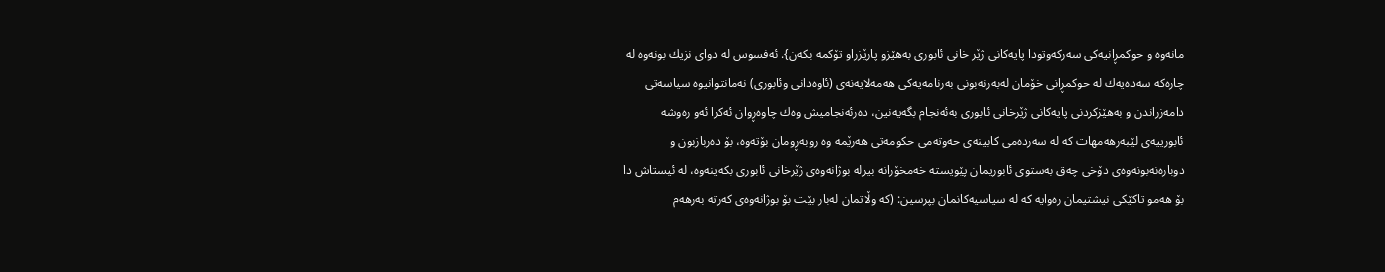مانه‌وه‌ و حوكمڕانیه‌كی‌ سه‌ركه‌وتودا پایه‌كانی‌ ژێر خانی‌ ئابوری‌ به‌هێزو پارێزراو تۆكمه‌ بكه‌ن}. ئه‌فسوس له‌ دوای‌ نزیك بونه‌وه‌ له‌ چاره‌كه‌ سه‌ده‌یه‌ك له‌ حوكمڕانی‌ خۆمان له‌به‌رنه‌بونی‌ به‌رنامه‌یه‌كی‌ هه‌مه‌لایه‌نه‌ی‌ (ئاوه‌دانی‌ وئابوری‌) نه‌مانتوانیوه‌ سیاسه‌تی‌ دامه‌زراندن و به‌هێزكردنی‌ پایه‌كانی‌ ژێرخانی‌ ئابوری‌ به‌ئه‌نجام بگه‌یه‌نین، ده‌رئه‌نجامیش وه‌ك چاوه‌ڕوان ئه‌كرا ئه‌و ره‌وشه‌ ئابورییه‌ی‌ لێبه‌رهه‌مهات كه‌ له‌ سه‌رده‌می‌ كابینه‌ی‌ حه‌وته‌می‌ حكومه‌تی‌ هه‌رێمه‌ وه‌ روبه‌ڕومان بۆته‌وه‌، بۆ ده‌ربازبون و دوباره‌نه‌بونه‌وه‌ی‌ دۆخی‌ چه‌ق به‌ستوی‌ ئابوریمان پێویسته‌ خه‌مخۆرانه‌ بیرله‌ بوژانه‌وه‌ی‌ ژێرخانی‌ ئابوری‌ بكه‌ینه‌وه‌، له‌ ئیستاش دا بۆ هه‌مو تاكێكی‌ نیشتیمان ره‌وایه‌ كه‌ له‌ سیاسیه‌كانمان بپرسین: (كه‌ وڵاتمان له‌بار بێت بۆ بوژانه‌وه‌ی‌ كه‌رته‌ به‌رهه‌م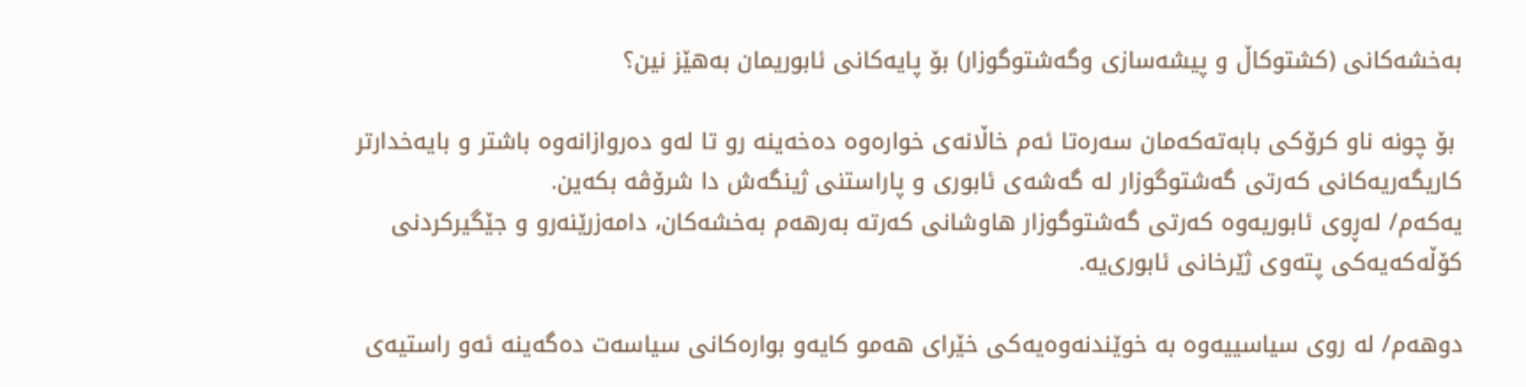به‌خشه‌كانی‌ (كشتوكاڵ و پیشه‌سازی‌ وگه‌شتوگوزار) بۆ پایه‌كانی‌ ئابوریمان به‌هێز نین؟

 بۆ چونه‌ ناو كرۆكی‌ بابه‌ته‌كه‌مان سه‌ره‌تا ئه‌م خاڵانه‌ی‌ خواره‌وه‌ ده‌خه‌ینه‌ رو تا له‌و ده‌روازانه‌وه‌ باشتر و بایه‌خدارتر كاریگه‌ریه‌كانی‌ كه‌رتی‌ گه‌شتوگوزار له‌ گه‌شه‌ی‌ ئابوری‌ و پاراستنی‌ ژینگه‌ش دا شرۆڤه‌ بكه‌ین.
یه‌كه‌م/ له‌ڕوی‌ ئابوریه‌وه‌ كه‌رتی‌ گه‌شتوگوزار هاوشانی‌ كه‌رته‌ به‌رهه‌م به‌خشه‌كان، دامه‌زرێنه‌رو و جێگیركردنی‌ كۆڵه‌كه‌یه‌كی‌ پته‌وی‌ ژێرخانی‌ ئابوری‌یه‌.

دوهه‌م/ له‌ روی‌ سیاسییه‌وه‌ به‌ خوێندنه‌وه‌یه‌كی‌ خێرای‌ هه‌مو كایه‌و بواره‌كانی‌ سیاسه‌ت ده‌گه‌ینه‌ ئه‌و راستیه‌ی‌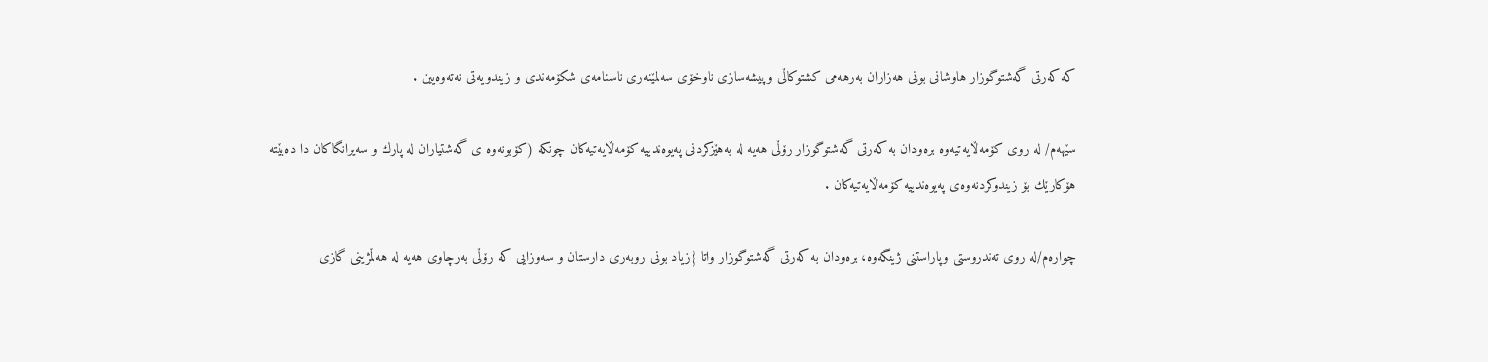كه‌ كه‌رتی‌ گه‌شتوگوزار هاوشانی‌ بونی‌ هه‌زاران به‌رهه‌می‌ كشتوكاڵی‌ وپیشه‌سازی‌ ناوخۆی‌ سه‌لمێنه‌ری‌ ناسنامه‌ی‌ شكۆمه‌ندی‌ و زیندویه‌تی‌ نه‌ته‌وه‌یین .

سێهه‌م/ له‌ روی‌ كۆمه‌ڵایه‌تیه‌وه‌ بره‌ودان به‌ كه‌رتی‌ گه‌شتوگوزار رۆڵی‌ هه‌یه‌ له‌ به‌هێزكردنی‌ په‌یوه‌ندییه‌ كۆمه‌ڵایه‌تیه‌كان چونكه‌ (كۆبونه‌وه‌ ی‌ گه‌شتیاران له‌ پارك و سه‌یرانگاكان دا ده‌بێته‌ هۆكارێك بۆ زیندوكردنه‌وه‌ی‌ په‌یوه‌ندییه‌ كۆمه‌ڵایه‌تیه‌كان .

چواره‌م/له‌ روی‌ ته‌ندروستی‌ وپاراستنی‌ ژینگه‌وه‌، بره‌ودان به‌ كه‌رتی‌ گه‌شتوگوزار واتا {زیاد بونی‌ روبه‌ری‌ دارستان و سه‌وزایی‌ كه‌ رۆڵی‌ به‌رچاوی‌ هه‌یه‌ له‌ هه‌ڵمژینی‌ گازی‌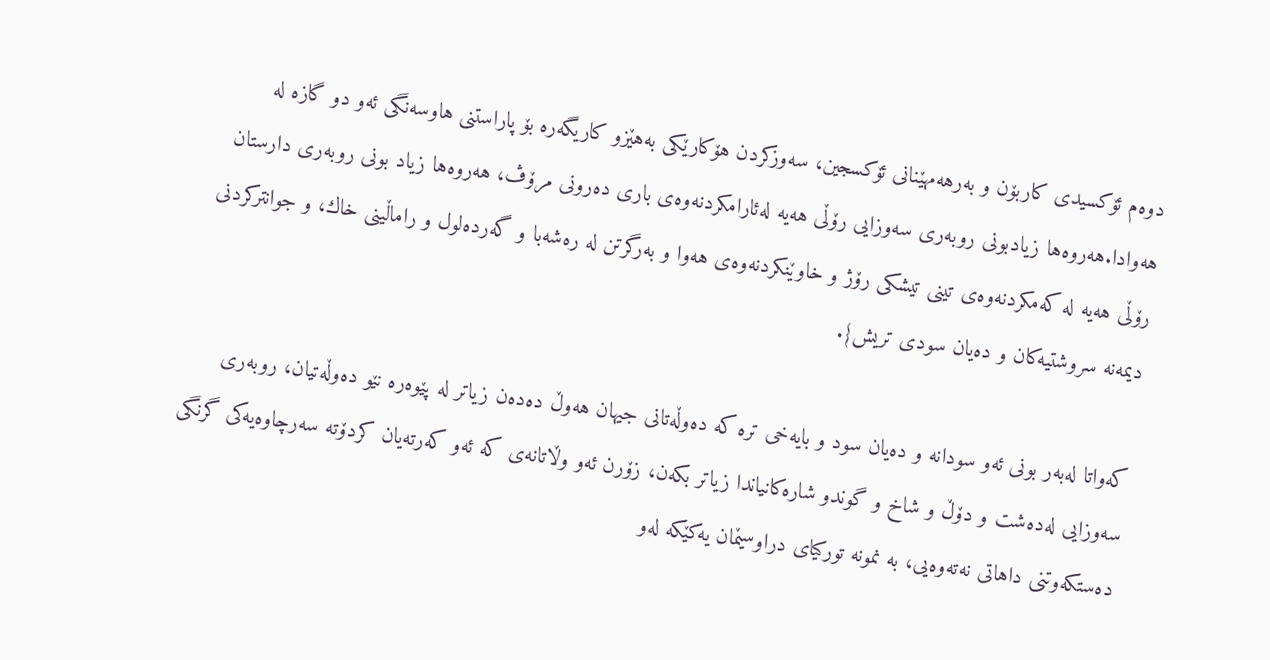دوه‌م ئۆكسیدی‌ كاربۆن و به‌رهه‌مهێنانی‌ ئۆكسجین، سه‌وزكردن هۆكارێكی‌ به‌هێزو كاریگه‌ره‌ بۆ پاراستنی‌ هاوسه‌نگی‌ ئه‌و دو گازه‌ له‌ هه‌وادا.هه‌روه‌ها زیادبونی‌ روبه‌ری‌ سه‌وزایی‌ رۆڵی‌ هه‌یه‌ له‌ئارامكردنه‌وه‌ی‌ باری‌ ده‌رونی‌ مرۆڤ، هه‌روه‌ها زیاد بونی‌ روبه‌ری‌ دارستان رۆڵی‌ هه‌یه‌ له‌ كه‌مكردنه‌وه‌ی‌ تینی‌ تیشكی‌ رۆژ و خاوێنكردنه‌وه‌ی‌ هه‌وا و به‌رگرتن له‌ ره‌شه‌با و گه‌رده‌لول و راماڵینی‌ خاك، و جوانتركردنی‌ دیمه‌نه‌ سروشتیه‌كان و ده‌یان سودی‌ تریش}.

كه‌واتا له‌به‌ر بونی‌ ئه‌و سودانه‌ و ده‌یان سود و بایه‌خی‌ تره‌ كه‌ ده‌وڵه‌تانی‌ جیهان هه‌وڵ ده‌ده‌ن زیاتر له‌ پێوه‌ره‌ نێو ده‌وڵه‌تیان، روبه‌ری‌ سه‌وزایی‌ له‌ده‌شت و دۆڵ و شاخ و گوندو شاره‌كانیاندا زیاتر بكه‌ن، زۆرن ئه‌و وڵاتانه‌ی‌ كه‌ ئه‌و كه‌رته‌یان كردۆته‌ سه‌رچاوه‌یه‌كی‌ گرنگی‌ ده‌ستكه‌وتنی‌ داهاتی‌ نه‌ته‌وه‌یی‌، به‌ نمونه‌ توركیای‌ دراوسێمان یه‌كێكه‌ له‌و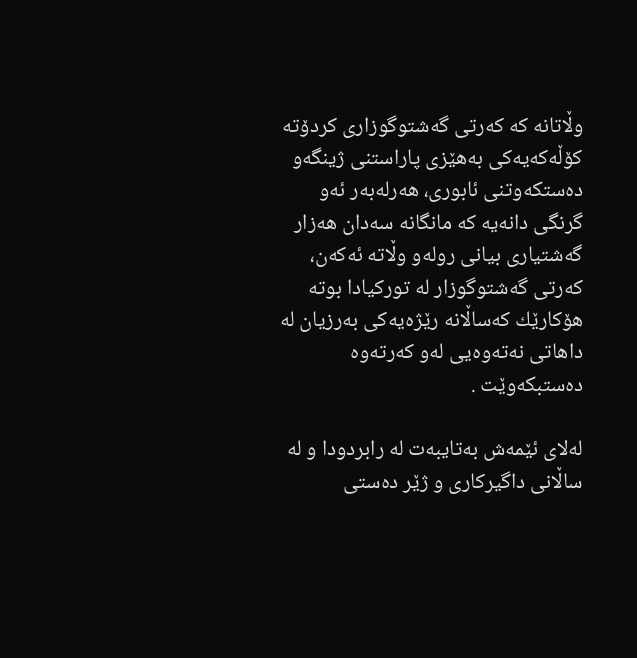وڵاتانه‌ كه‌ كه‌رتی‌ گه‌شتوگوزاری‌ كردۆته‌ كۆڵه‌كه‌یه‌كی‌ به‌هێزی‌ پاراستنی‌ ژینگه‌و ده‌ستكه‌وتنی‌ ئابوری‌، هه‌رله‌به‌ر ئه‌و گرنگی‌ دانه‌یه‌ كه‌ مانگانه‌ سه‌دان هه‌زار گه‌شتیاری‌ بیانی‌ روله‌و وڵاته‌ ئه‌كه‌ن، كه‌رتی‌ گه‌شتوگوزار له‌ توركیادا بوته‌ هۆكارێك كه‌ساڵانه‌ رێژه‌یه‌كی‌ به‌رزیان له‌ داهاتی‌ نه‌ته‌وه‌یی‌ له‌و كه‌رته‌وه‌ ده‌ستبكه‌وێت .

له‌لای‌ ئێمه‌ش به‌تایبه‌ت له‌ رابردودا و له‌ ساڵانی‌ داگیركاری‌ و ژێر ده‌ستی‌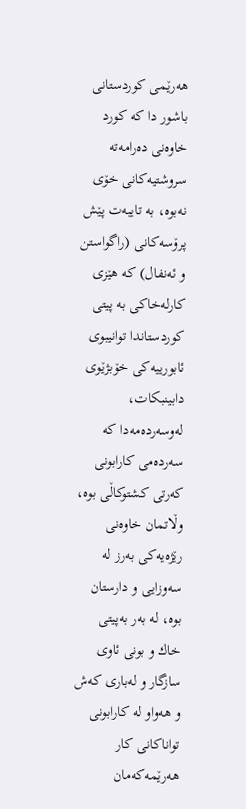هه‌رێمی‌ كوردستانی‌ باشور دا كه‌ كورد خاوه‌نی‌ ده‌رامه‌ته‌ سروشتیه‌كانی‌ خۆی‌ نه‌بوه‌، به‌ تایبه‌ت پێش پرۆسه‌كانی‌ (راگواستن و ئه‌نفال) كه‌ هێزی‌ كارله‌خاكی‌ به‌ پیتی‌ كوردستاندا توانیبوی‌ ئابورییه‌كی‌ خۆبژێوی‌ دابینبكات، له‌وسه‌رده‌مه‌دا كه‌ سه‌رده‌می‌ كارابونی‌ كه‌رتی‌ كشتوكاڵی‌ بوه‌، وڵاتمان خاوه‌نی‌ رێژه‌یه‌كی‌ به‌رز له‌ سه‌وزایی‌ و دارستان بوه‌، له‌ به‌ر به‌پیتی‌ خاك و بونی‌ ئاوی‌ سازگار و له‌باری‌ كه‌ش و هه‌واو له‌ كارابونی‌ تواناكانی‌ كار هه‌رێمه‌كه‌مان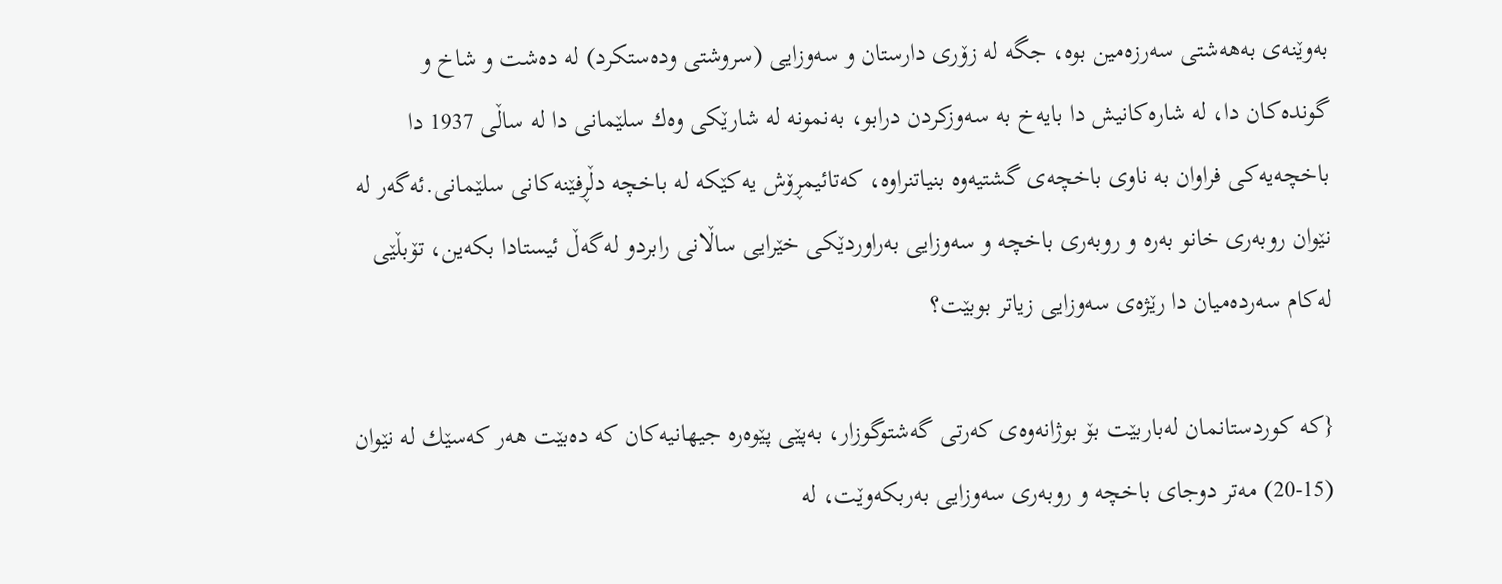به‌وێنه‌ی‌ به‌هه‌شتی‌ سه‌رزه‌مین بوه‌، جگه‌ له‌ زۆری‌ دارستان و سه‌وزایی‌ (سروشتی‌ وده‌ستكرد) له‌ ده‌شت و شاخ و گونده‌كان دا، له‌ شاره‌كانیش دا بایه‌خ به‌ سه‌وزكردن درابو، به‌نمونه‌ له‌ شارێكی‌ وه‌ك سلێمانی‌ دا له‌ ساڵی‌ 1937 دا باخچه‌یه‌كی‌ فراوان به‌ ناوی‌ باخچه‌ی‌ گشتیه‌وه‌ بنیاتنراوه‌، كه‌تائیمڕۆش یه‌كێكه‌ له‌ باخچه‌ دڵڕفێنه‌كانی‌ سلێمانی‌.ئه‌گه‌ر له‌ نێوان روبه‌ری‌ خانو به‌ره‌ و روبه‌ری‌ باخچه‌ و سه‌وزایی‌ به‌راوردێكی‌ خێرایی‌ ساڵانی‌ رابردو له‌گه‌ڵ ئیستادا بكه‌ین، تۆبڵێی‌ له‌كام سه‌رده‌میان دا رێژه‌ی‌ سه‌وزایی‌ زیاتر بوبێت؟

{كه‌ كوردستانمان له‌باربێت بۆ بوژانه‌وه‌ی‌ كه‌رتی‌ گه‌شتوگوزار، به‌پێی‌ پێوه‌ره‌ جیهانیه‌كان كه‌ ده‌بێت هه‌ر كه‌سێك له‌ نێوان (15-20) مه‌تر دوجای‌ باخچه‌ و روبه‌ری‌ سه‌وزایی‌ به‌ربكه‌وێت، له‌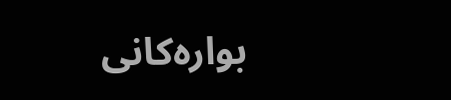بواره‌كانی‌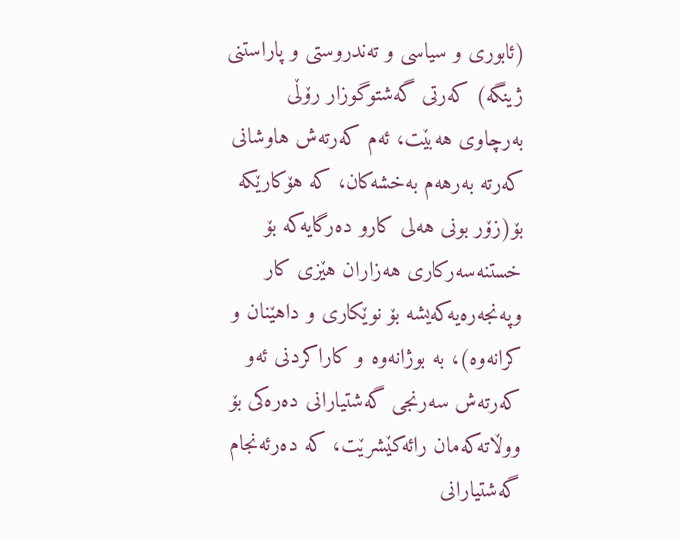(ئابوری‌ و سیاسی‌ و ته‌ندروستی‌ و پاراستنی‌ ژینگه‌) كه‌رتی‌ گه‌شتوگوزار رۆڵی‌ به‌رچاوی‌ هه‌بێت، ئه‌م كه‌رته‌ش هاوشانی‌ كه‌رته‌ به‌رهه‌م به‌خشه‌كان، كه‌ هۆكارێكه‌ بۆ(زۆر بونی‌ هه‌لی‌ كارو ده‌رگایه‌كه‌ بۆ خستنه‌سه‌ركاری‌ هه‌زاران هێزی‌ كار وپه‌نجه‌ره‌یه‌كه‌یشه‌ بۆ نوێكاری‌ و داهێنان و كرانه‌وه‌)، به‌ بوژانه‌وه‌ و كاراكردنی‌ ئه‌و كه‌رته‌ش سه‌رنجی‌ گه‌شتیارانی‌ ده‌ره‌كی‌ بۆ ووڵاته‌كه‌مان رائه‌كێشرێت، كه‌ ده‌رئه‌نجام گه‌شتیارانی‌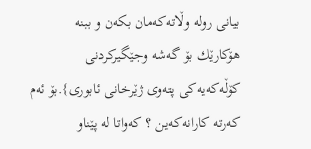بیانی‌ روله‌ وڵاته‌كه‌مان بكه‌ن و ببنه‌ هۆكارێك بۆ گه‌شه‌ وجێگیركردنی‌ كۆڵه‌كه‌یه‌كی‌ پته‌وی‌ ژێرخانی‌ ئابوری‌}.بۆ ئه‌م كه‌رته‌ كارانه‌كه‌ین ؟ كه‌واتا له‌ پێناو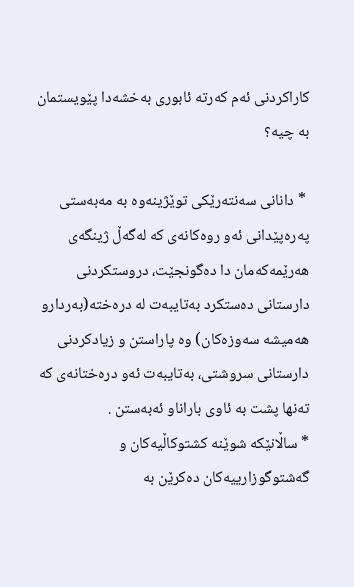كاراكردنی‌ ئه‌م كه‌رته‌ ئابوری‌ به‌خشه‌دا پێویستمان به‌ چیه‌؟

 * دانانی‌ سه‌نته‌رێكی‌ توێژینه‌وه‌ به‌ مه‌به‌ستی‌ په‌ره‌پێدانی‌ ئه‌و روه‌كانه‌ی‌ كه‌ له‌گه‌ڵ ژینگه‌ی‌ هه‌رێمه‌كه‌مان دا ده‌گونجێت، دروستكردنی‌ دارستانی‌ ده‌ستكرد به‌تایبه‌ت له‌ دره‌خته‌(به‌ردارو هه‌میشه‌ سه‌وزه‌كان) وه‌ پاراستن و زیادكردنی‌ دارستانی‌ سروشتی‌، به‌تایبه‌ت ئه‌و دره‌ختانه‌ی‌ كه‌ ته‌نها پشت به‌ ئاوی‌ باراناو ئه‌به‌ستن .
* ساڵانێكه‌ شوێنه‌ كشتوكاڵیه‌كان و گه‌شتوگوزارییه‌كان ده‌كرێن به‌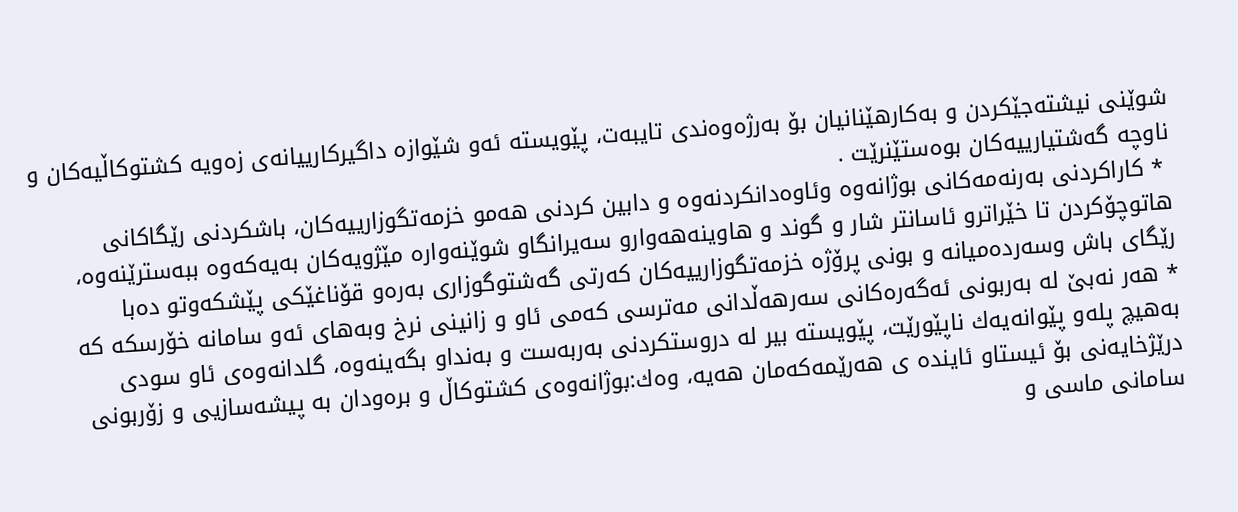شوێنی‌ نیشته‌جێكردن و به‌كارهێنانیان بۆ به‌رژه‌وه‌ندی‌ تایبه‌ت، پێویسته‌ ئه‌و شێوازه‌ داگیركارییانه‌ی‌ زه‌ویه‌ كشتوكاڵیه‌كان و ناوچه‌ گه‌شتیارییه‌كان بوه‌ستێنرێت .
 * كاراكردنی‌ به‌رنه‌مه‌كانی‌ بوژانه‌وه‌ وئاوه‌دانكردنه‌وه‌ و دابین كردنی‌ هه‌مو خزمه‌تگوزارییه‌كان، باشكردنی‌ رێگاكانی‌ هاتوچۆكردن تا خێراترو ئاسانتر شار و گوند و هاوینه‌هه‌وارو سه‌یرانگاو شوێنه‌واره‌ مێژویه‌كان به‌یه‌كه‌وه‌ ببه‌سترێنه‌وه‌، رێگای‌ باش وسه‌رده‌میانه‌ و بونی‌ پرۆژه‌ خزمه‌تگوزارییه‌كان كه‌رتی‌ گه‌شتوگوزاری‌ به‌ره‌و قۆناغێكی‌ پێشكه‌وتو ده‌با
* هه‌ر نه‌بێ‌ له‌ به‌ربونی‌ ئه‌گه‌ره‌كانی‌ سه‌رهه‌ڵدانی‌ مه‌ترسی‌ كه‌می‌ ئاو و زانینی‌ نرخ وبه‌های‌ ئه‌و سامانه‌ خۆرسكه‌ كه‌ به‌هیچ پله‌و پێوانه‌یه‌ك ناپێورێت، پێویسته‌ بیر له‌ دروستكردنی‌ به‌ربه‌ست و به‌نداو بگه‌ینه‌وه‌، گلدانه‌وه‌ی‌ ئاو سودی‌ درێژخایه‌نی‌ بۆ ئیستاو ئاینده‌ ی‌ هه‌رێمه‌كه‌مان هه‌یه‌، وه‌ك:بوژانه‌وه‌ی‌ كشتوكاڵ و بره‌ودان به‌ پیشه‌سازیی‌ و زۆربونی‌ سامانی‌ ماسی‌ و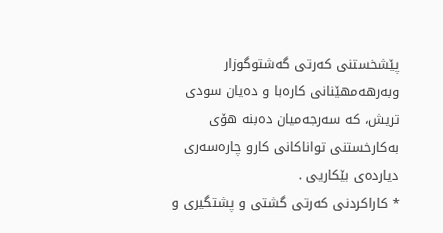پێشخستنی‌ كه‌رتی‌ گه‌شتوگوزار وبه‌رهه‌مهێنانی‌ كاره‌با و ده‌یان سودی‌ تریش، كه‌ سه‌رجه‌میان ده‌بنه‌ هۆی‌ به‌كارخستنی‌ تواناكانی‌ كارو چاره‌سه‌ری‌ دیارده‌ی‌ بێكاریی‌ .
* كاراكردنی‌ كه‌رتی‌ گشتی‌ و پشتگیری‌ و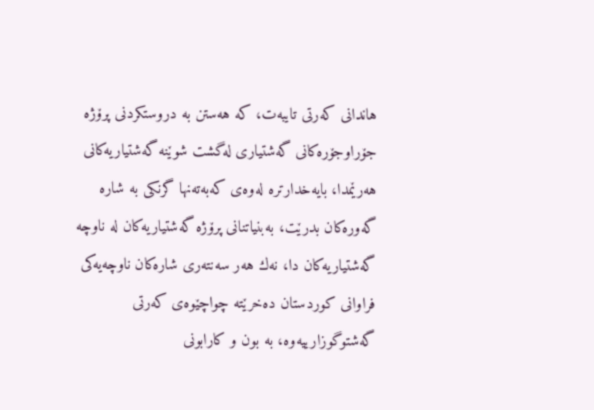هاندانی‌ كه‌رتی‌ تایبه‌ت، كه‌ هه‌ستن به‌ دروستكردنی‌ پرۆژه‌ جۆراوجۆره‌كانی‌ گه‌شتیاری‌ له‌گشت شوێنه‌ گه‌شتیاریه‌كانی‌ هه‌رێمدا، بایه‌خدارتره‌ له‌وه‌ی‌ كه‌به‌ته‌نها گرنكی‌ به‌ شاره‌ گه‌وره‌كان بدرێت، به‌بنیاتنانی‌ پرۆژه‌ گه‌شتیاریه‌كان له‌ ناوچه‌ گه‌شتیاریه‌كان دا، نه‌ك هه‌ر سه‌نته‌ری‌ شاره‌كان ناوچه‌یه‌كی‌ فراوانی‌ كوردستان ده‌خرێته‌ چواچێوه‌ی‌ كه‌رتی‌ گه‌شتوگوزارییه‌وه‌، به‌ بون و كارابونی‌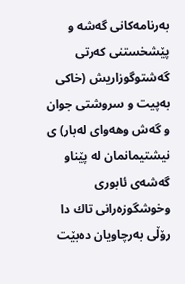به‌رنامه‌كانی‌ گه‌شه‌ و پێشخستنی‌ كه‌رتی‌ گه‌شتوگوزاریش (خاكی‌ به‌پیت و سروشتی‌ جوان و گه‌ش وهه‌وای‌ له‌بار) ی‌ نیشتیمانمان له‌ پێناو گه‌شه‌ی‌ ئابوری‌ وخوشگوزه‌رانی‌ تاك دا رۆڵی‌ به‌رچاویان ده‌بێت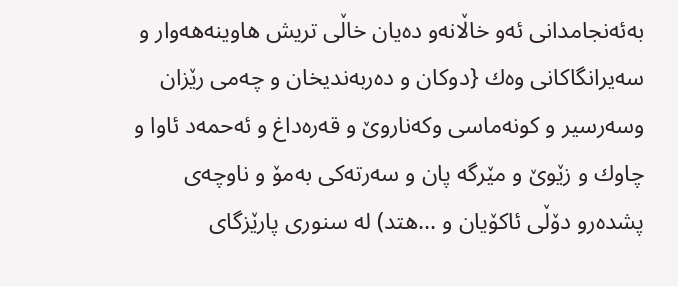به‌ئه‌نجامدانی‌ ئه‌و خاڵانه‌و ده‌یان خاڵی‌ تریش هاوینه‌هه‌وار و سه‌یرانگاكانی‌ وه‌ك {دوكان و ده‌ربه‌ندیخان و چه‌می‌ رێزان وسه‌رسیر و كونه‌ماسی‌ وكه‌ناروێ‌ و قه‌ره‌داغ و ئه‌حمه‌د ئاوا و چاوك و زێوێ‌ و مێرگه‌ پان و سه‌رته‌كی‌ به‌مۆ و ناوچه‌ی‌ پشده‌رو دۆڵی‌ ئاكۆیان و ...هتد) له‌ سنوری‌ پارێزگای‌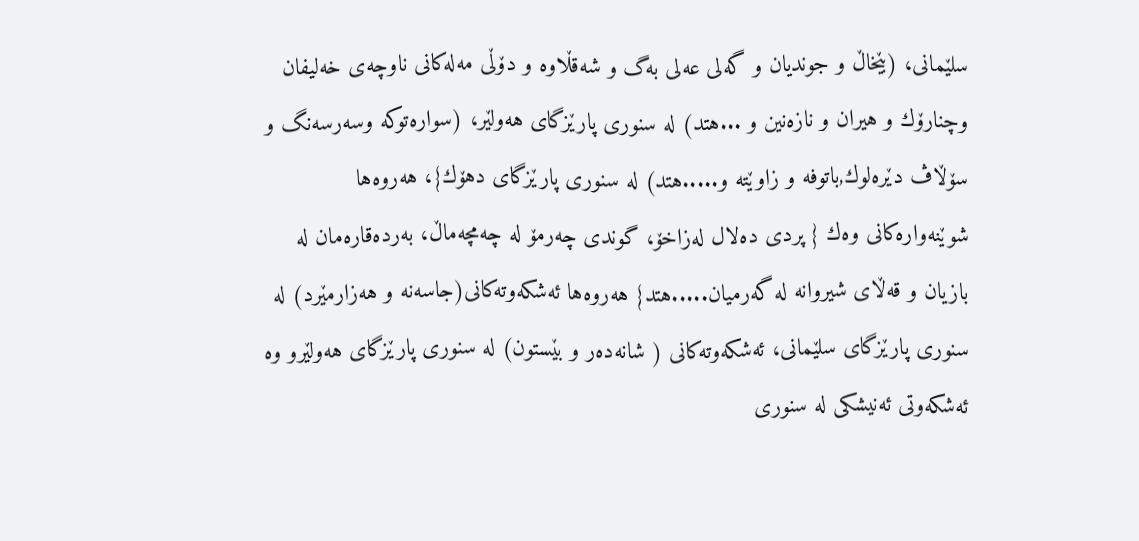سلێمانی‌، (بێخاڵ و جوندیان و گه‌لی‌ عه‌لی‌ به‌گ و شه‌قڵاوه‌ و دۆڵی‌ مه‌له‌كانی‌ ناوچه‌ی‌ خه‌لیفان وچنارۆك و هیران و نازه‌نین و ...هتد) له‌ سنوری‌ پارێزگای‌ هه‌ولێر، (سواره‌توكه‌ وسه‌رسه‌نگ و سۆڵاڤ دێره‌لوك,باتوفه‌ و زاوێته‌ و.....هتد) له‌ سنوری‌ پارێزگای‌ دهۆك}، هه‌روه‌ها شوێنه‌واره‌كانی‌ وه‌ك { پردی‌ ده‌لال له‌زاخۆ، گوندی‌ چه‌رمۆ له‌ چه‌مچه‌ماڵ، به‌رده‌قاره‌مان له‌ بازیان و قه‌ڵای‌ شیروانه‌ له‌ گه‌رمیان.....هتد} هه‌روه‌ها ئه‌شكه‌وته‌كانی‌(جاسه‌نه‌ و هه‌زارمێرد) له‌ سنوری‌ پارێزگای‌ سلێمانی‌، ئه‌شكه‌وته‌كانی‌ ( شانه‌ده‌ر و بێستون) له‌ سنوری‌ پارێزگای‌ هه‌ولێرو وه‌ ئه‌شكه‌وتی‌ ئه‌نیشكی‌ له‌ سنوری‌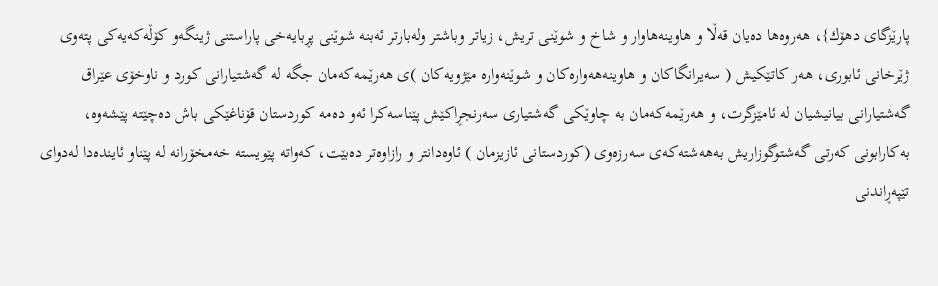پارێزگای‌ دهۆك}، هه‌روه‌ها ده‌یان قه‌ڵا و هاوینه‌هاوار و شاخ و شوێنی‌ تریش، زیاتر وباشتر وله‌بارتر ئه‌بنه‌ شوێنی‌ پڕبایه‌خی‌ پاراستنی‌ ژینگه‌و كۆڵه‌كه‌یه‌كی‌ پته‌وی‌ ژێرخانی‌ ئابوری‌، هه‌ر كاتێكیش ( سه‌یرانگاكان و هاوینه‌هه‌واره‌كان و شوێنه‌واره‌ مێژویه‌كان )ی‌ هه‌رێمه‌كه‌مان جگه‌ له‌ گه‌شتیارانی‌ كورد و ناوخۆی‌ عێراق گه‌شتیارانی‌ بیانیشیان له‌ ئامێزگرت، و هه‌رێمه‌كه‌مان به‌ چاوێكی‌ گه‌شتیاری‌ سه‌رنجڕاكێش پێناسه‌كرا ئه‌و ده‌مه‌ كوردستان قۆناغێكی‌ باش ده‌چێته‌ پێشه‌وه‌، به‌كارابونی‌ كه‌رتی‌ گه‌شتوگوزاریش به‌هه‌شته‌كه‌ی‌ سه‌رزه‌وی‌ (كوردستانی‌ ئازیزمان ) ئاوه‌دانتر و رازاوه‌تر ده‌بێت، كه‌واته‌ پێویسته‌ خه‌مخۆرانه‌ له‌ پێناو ئاینده‌دا له‌دوای‌ تێپه‌ڕاندنی‌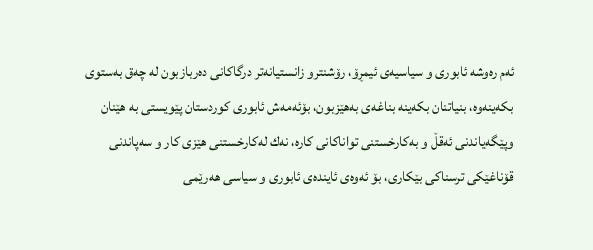ئه‌م ره‌وشه‌ ئابوری‌ و سیاسیه‌ی‌ ئیمڕۆ، رۆشنترو زانستیانه‌تر درگاكانی‌ ده‌ربازبون له‌ چه‌ق به‌ستوی‌ بكه‌ینه‌وه‌، بنیاتنان بكه‌ینه‌ بناغه‌ی‌ به‌هێزبون، بۆئه‌مه‌ش ئابوری‌ كوردستان پێویستی‌ به‌ هێنان وپێگه‌یاندنی‌ ئه‌قڵ و به‌كارخستنی‌ تواناكانی‌ كاره‌، نه‌ك له‌كارخستنی‌ هێزی‌ كار و سه‌پاندنی‌ قۆناغێكی‌ ترسناكی‌ بێكاری‌، بۆ ئه‌وه‌ی‌ ئاینده‌ی‌ ئابوری‌ و سیاسی‌ هه‌رێمی‌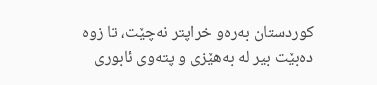كوردستان به‌ره‌و خراپتر نه‌چێت، تا زوه‌ ده‌بێت بیر له‌ به‌هێزی‌ و پته‌وی‌ ئابوری‌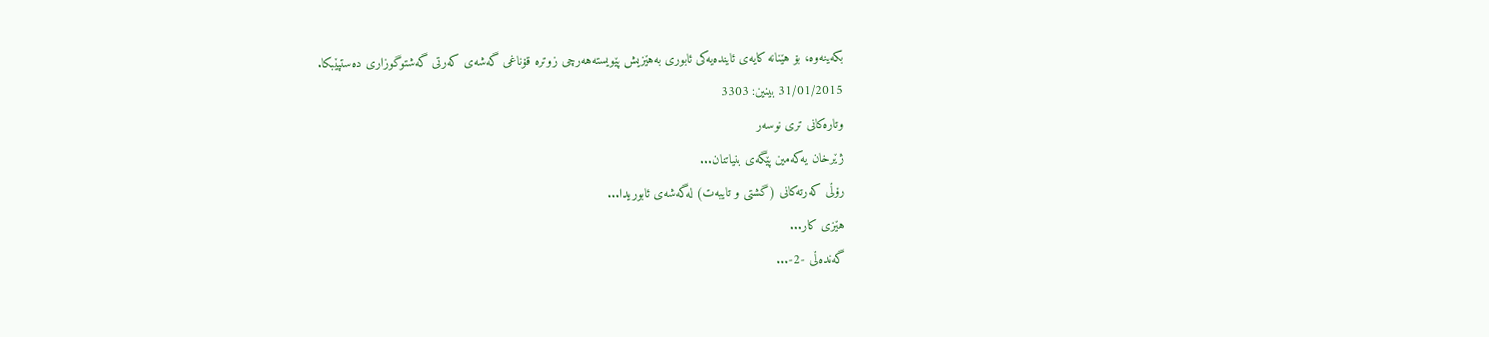بكه‌ینه‌وه‌، بۆ هێنانه‌ كایه‌ی‌ ئاینده‌یه‌كی‌ ئابوری‌ به‌هێزیش پێویسته‌هه‌رچی‌ زوتره‌ قۆناغی‌ گه‌شه‌ی‌ كه‌رتی‌ گه‌شتوگوزاری‌ ده‌ستپێبكا.
31/01/2015 بینین: 3303
وتاره‌کانی تری نوسه‌ر
ژێرخان یه‌كه‌مین پێگه‌ی‌ بنیاتنان...
رۆڵی‌ كه‌رته‌كانی ‌(گشتی‌ و تایبه‌ت) له‌گه‌شه‌ی‌ ئابوریدا...
هێزی‌ كار...
گه‌نده‌ڵی‌ -2-...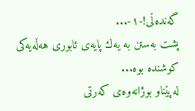گه‌نده‌ڵی‌!-١-...
پشت به‌ستن به‌ یه‌ك پایه‌ی‌ ئابوری‌ هه‌ڵه‌یه‌كی‌ كوشنده‌ بوه‌...
له‌پێناو بوژانه‌وه‌ی‌ كه‌رتی‌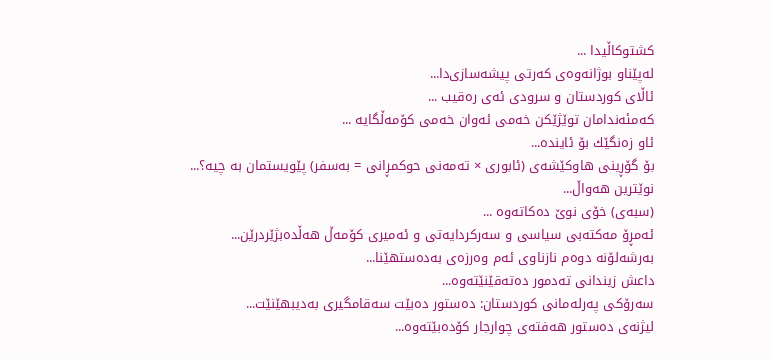كشتوكاڵیدا ...
له‌پێناو بوژانه‌وه‌ی‌ كه‌رتی‌ پیشه‌سازی‌دا...
ئاڵای‌ كوردستان و سرودی‌ ئه‌ی‌ ره‌قیب ...
كه‌مئه‌ندامان توێژێكن خه‌می‌ ئه‌وان خه‌می‌ كۆمه‌ڵگایه‌ ...
ئاو زه‌نگێك بۆ ئاینده‌...
بۆ گۆڕینی‌ هاوكێشه‌ی‌ (ئابوری‌ × ته‌مه‌نی‌ حوكمڕانی‌ = به‌سفر) پێویستمان به‌ چیه‌؟...
نوێترین هه‌واڵ...
(سبەى) خۆى نوێ دەکاتەوە ...
ئه‌مڕۆ مه‌كته‌بی‌ سیاسی‌ و سه‌ركردایه‌تی‌ و ئه‌میری‌ كۆمه‌ڵ هەڵدەبژێردرێن...
به‌رشه‌لۆنه‌ دوه‌م نازناوی ئه‌م وه‌رزه‌ی به‌ده‌ستهێنا...
داعش زیندانی تەدمور دەتەقێنێتەوە...
سەرۆكی پەرلەمانی كوردستان: دەستور دەبێت سەقامگیری بەدیبهێنێت...
لیژنەی دەستور هەفتەی چوارجار كۆدەبێتەوە...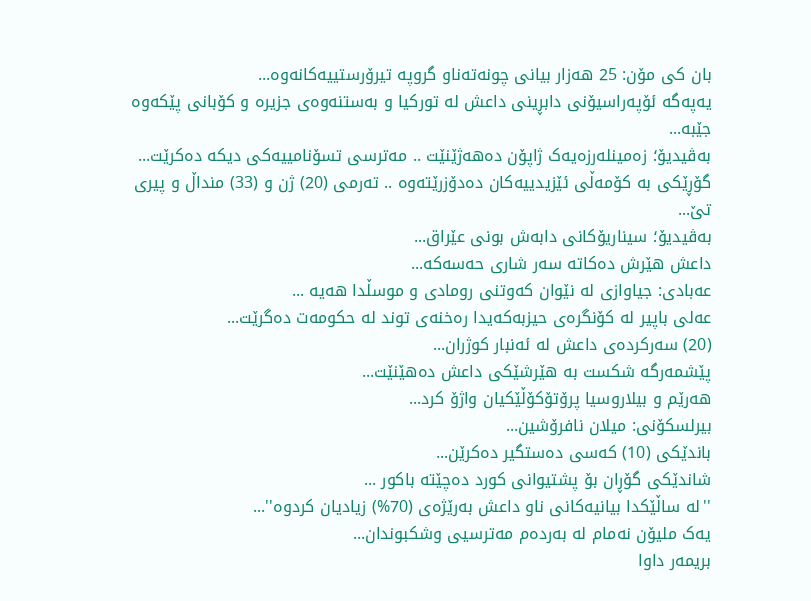بان كی مۆن: 25 هەزار بیانی چونەتەناو گروپە تیرۆرستییەكانەوە...
یەپەگە ئۆپەراسیۆنی دابڕینی داعش لە تورکیا و بەستنەوەی جزیرە و کۆبانی پێکەوە جێبە...
بەڤیدیۆ؛ زەمینلەرزەیەک ژاپۆن دەهەژێنێت .. مەترسی تسۆنامییەکی دیکە دەکرێت...
گۆڕێکی بە کۆمەڵی ئێزیدییەکان دەدۆزرێتەوە .. تەرمی (20) ژن و (33) منداڵ و پیری تێ...
بەڤیدیۆ؛ سیناریۆکانی دابەش بونی عێراق...
داعش هێرش دەکاتە سەر شاری حەسەکە...
عه‌بادی: جیاوازی له‌ نێوان کەوتنی رومادی و موسڵدا هه‌یه‌ ...
عەلی باپیر لە کۆنگرەی حیزبەکەیدا رەخنەی توند لە حکومەت دەگرێت...
(20) سه‌ركرده‌ی داعش لە ئەنبار کوژران...
پێشمەرگە شكست بە هێرشێكی داعش دەهێنێت...
هەرێم و بیلاروسیا پرۆتۆکۆڵێکیان واژۆ کرد...
بیرلسكۆنی: میلان نافرۆشین...
باندێکی (10) کەسى دەستگیر دەکرێن...
شاندێکى گۆڕان بۆ پشتیوانی کورد دەچێتە باکور ...
''لە ساڵێکدا بیانیه‌كانی ناو داعش بەرێژەى (70%) زیادیان کردوە''...
یەک ملیۆن نەمام لە بەردەم مەترسیی وشکبوندان...
بریمه‌ر داوا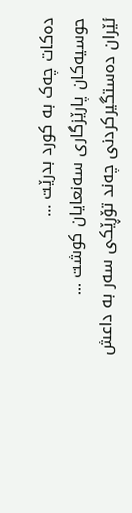دەکات چەک بە کورد بدرێت ...
حوسیەکان پارێزگارى سەنعایان کوشت ...
ئێران دەستگیرکردنى چه‌ند تۆڕێكی‌ سه‌ر به‌ داعش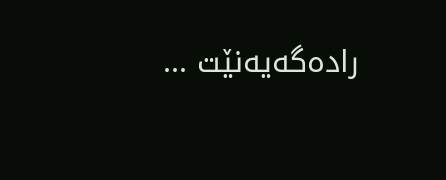رادەگەیەنێت ...